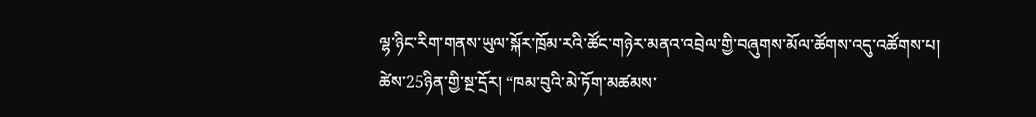ལྷ་ཉིང་རིག་གནས་ཡུལ་སྐོར་ཁྲོམ་རའི་ཚོང་གཉེར་མནའ་འབྲེལ་གྱི་བཞུགས་མོལ་ཚོགས་འདུ་འཚོགས་པ།
ཚེས་25ཉིན་གྱི་སྔ་དྲོར། “ཁམ་བུའི་མེ་ཏོག་མཚམས་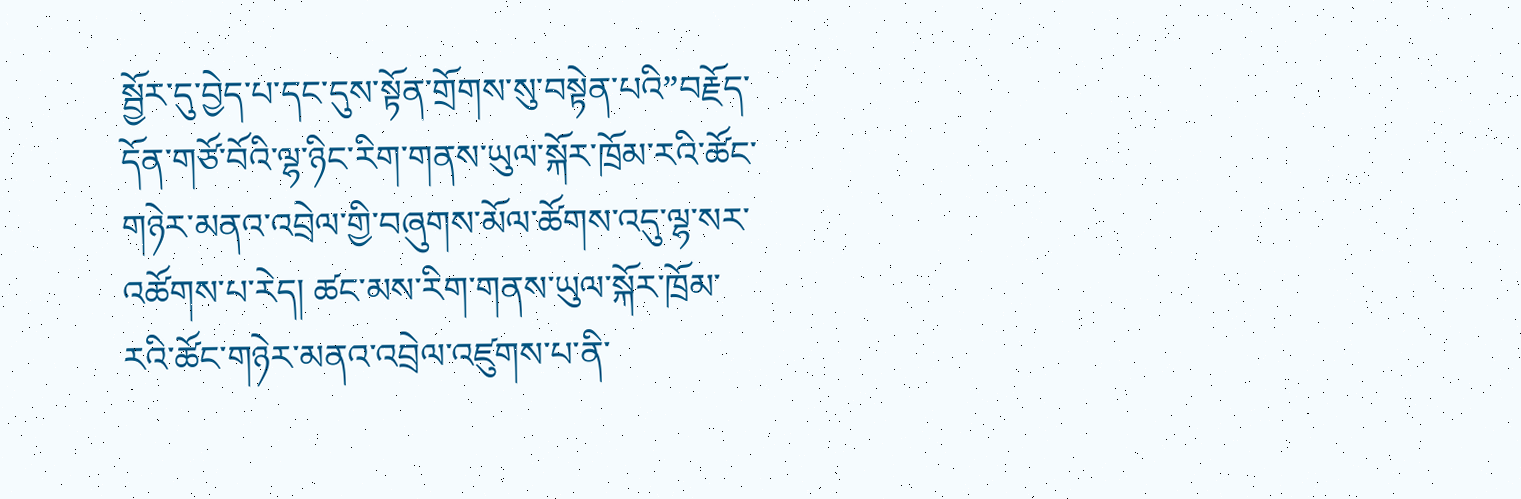སྦྱོར་དུ་བྱེད་པ་དང་དུས་སྟོན་གྲོགས་སུ་བསྟེན་པའི”བརྗོད་དོན་གཙོ་བོའི་ལྷ་ཉིང་རིག་གནས་ཡུལ་སྐོར་ཁྲོམ་རའི་ཚོང་གཉེར་མནའ་འབྲེལ་གྱི་བཞུགས་མོལ་ཚོགས་འདུ་ལྷ་སར་འཚོགས་པ་རེད། ཚང་མས་རིག་གནས་ཡུལ་སྐོར་ཁྲོམ་རའི་ཚོང་གཉེར་མནའ་འབྲེལ་འཛུགས་པ་ནི་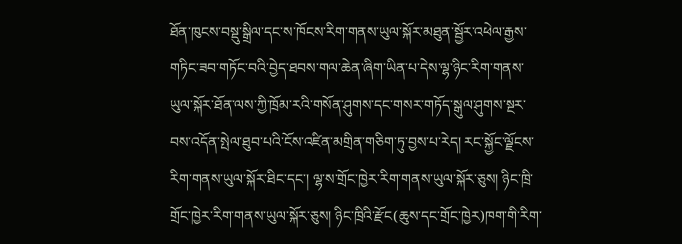ཐོན་ཁུངས་བསྡུ་སྒྲིལ་དང་ས་ཁོངས་རིག་གནས་ཡུལ་སྐོར་མཐུན་སྦྱོར་འཕེལ་རྒྱས་གཏིང་ཟབ་གཏོང་བའི་བྱེད་ཐབས་གལ་ཆེན་ཞིག་ཡིན་པ་དེས་ལྷ་ཉིང་རིག་གནས་ཡུལ་སྐོར་ཐོན་ལས་ཀྱི་ཁྲོམ་རའི་གསོན་ཤུགས་དང་གསར་གཏོད་སྒུལ་ཤུགས་སྔར་བས་འདོན་སྤེལ་ཐུབ་པའི་ངོས་འཛིན་མགྲིན་གཅིག་ཏུ་བྱས་པ་རེད། རང་སྐྱོང་ལྗོངས་རིག་གནས་ཡུལ་སྐོར་ཐིང་དང་། ལྷ་ས་གྲོང་ཁྱེར་རིག་གནས་ཡུལ་སྐོར་ཅུས། ཉིང་ཁྲི་གྲོང་ཁྱེར་རིག་གནས་ཡུལ་སྐོར་ཅུས། ཉིང་ཁྲིའི་རྫོང(ཆུས་དང་གྲོང་ཁྱེར)ཁག་གི་རིག་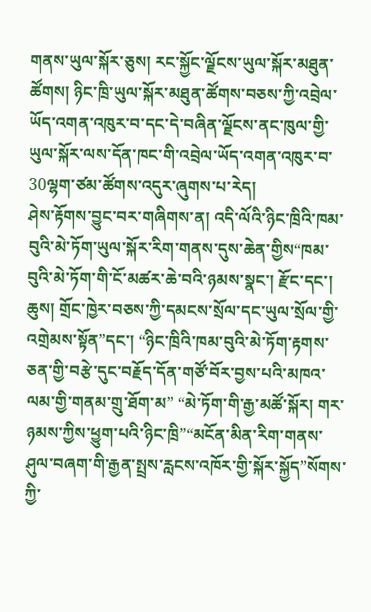གནས་ཡུལ་སྐོར་ཅུས། རང་སྐྱོང་ལྗོངས་ཡུལ་སྐོར་མཐུན་ཚོགས། ཉིང་ཁྲི་ཡུལ་སྐོར་མཐུན་ཚོགས་བཅས་ཀྱི་འབྲེལ་ཡོད་འགན་འཁུར་བ་དང་དེ་བཞིན་ལྗོངས་ནང་ཁུལ་གྱི་ཡུལ་སྐོར་ལས་དོན་ཁང་གི་འབྲེལ་ཡོད་འགན་འཁུར་བ་30ལྷག་ཙམ་ཚོགས་འདུར་ཞུགས་པ་རེད།
ཤེས་རྟོགས་བྱུང་བར་གཞིགས་ན། འདི་ལོའི་ཉིང་ཁྲིའི་ཁམ་བུའི་མེ་ཏོག་ཡུལ་སྐོར་རིག་གནས་དུས་ཆེན་གྱིས“ཁམ་བུའི་མེ་ཏོག་གི་ངོ་མཚར་ཆེ་བའི་ཉམས་སྣང་། རྫོང་དང་། ཆུས། གྲོང་ཁྱེར་བཅས་ཀྱི་དམངས་སྲོལ་དང་ཡུལ་སྲོལ་གྱི་འགྲེམས་སྟོན”དང་། “ཉིང་ཁྲིའི་ཁམ་བུའི་མེ་ཏོག་རྟགས་ཅན་གྱི་བརྩེ་དུང་བརྗོད་དོན་གཙོ་བོར་བྱས་པའི་མཁའ་ལམ་གྱི་གནམ་གྲུ་ཐོག་མ” “མེ་ཏོག་གི་རྒྱ་མཚོ་སྐོར། གར་ཉམས་ཀྱིས་ཕྱུག་པའི་ཉིང་ཁྲི”“མངོན་མིན་རིག་གནས་ཤུལ་བཞག་གི་རྒྱན་སྤྲས་རླངས་འཁོར་གྱི་སྐོར་སྐྱོད”སོགས་ཀྱི་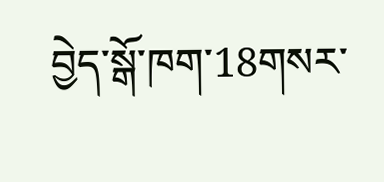བྱེད་སྒོ་ཁག་18གསར་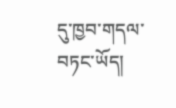དུ་ཁྱབ་གདལ་བཏང་ཡོད།